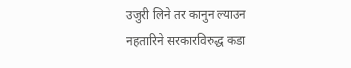उजुरी लिने तर कानुन ल्याउन नहतारिने सरकारविरुद्ध कडा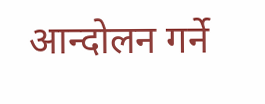आन्दोलन गर्ने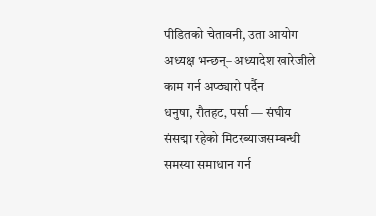पीडितको चेतावनी, उता आयोग अध्यक्ष भन्छन्– अध्यादेश खारेजीले काम गर्न अप्ठ्यारो पर्दैन
धनुषा, रौतहट‚ पर्सा — संघीय संसद्मा रहेको मिटरब्याजसम्बन्धी समस्या समाधान गर्न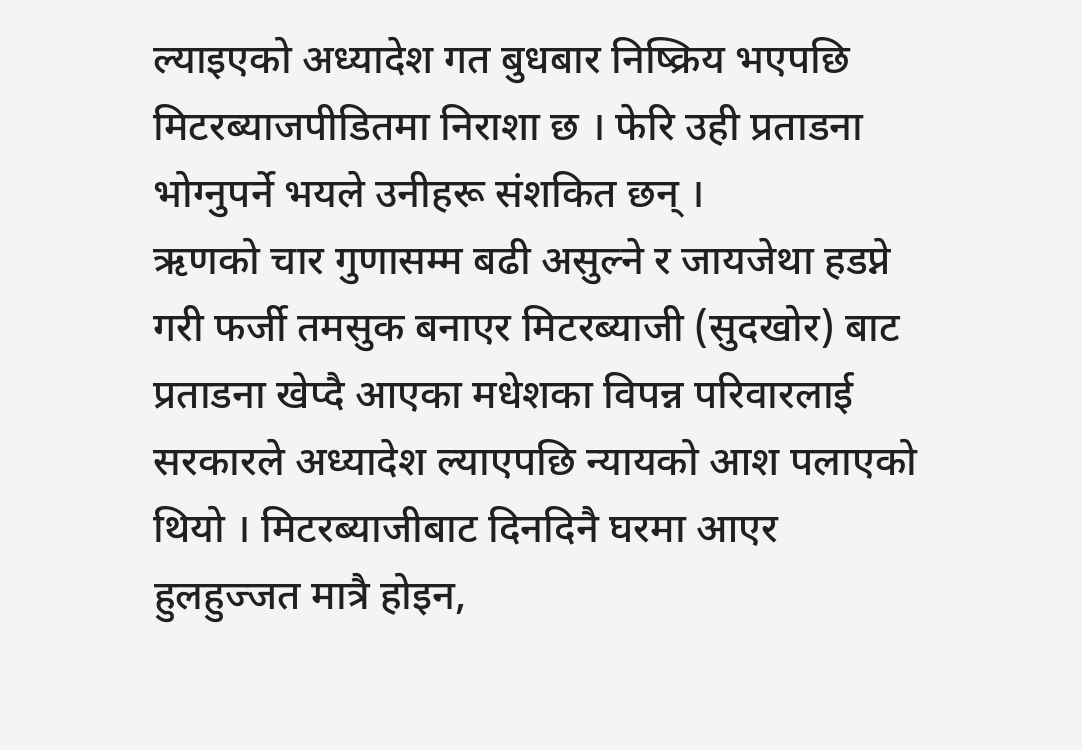ल्याइएको अध्यादेश गत बुधबार निष्क्रिय भएपछि मिटरब्याजपीडितमा निराशा छ । फेरि उही प्रताडना भोग्नुपर्ने भयले उनीहरू संशकित छन् ।
ऋणको चार गुणासम्म बढी असुल्ने र जायजेथा हडप्ने गरी फर्जी तमसुक बनाएर मिटरब्याजी (सुदखोर) बाट प्रताडना खेप्दै आएका मधेशका विपन्न परिवारलाई सरकारले अध्यादेश ल्याएपछि न्यायको आश पलाएको थियो । मिटरब्याजीबाट दिनदिनै घरमा आएर हुलहुज्जत मात्रै होइन,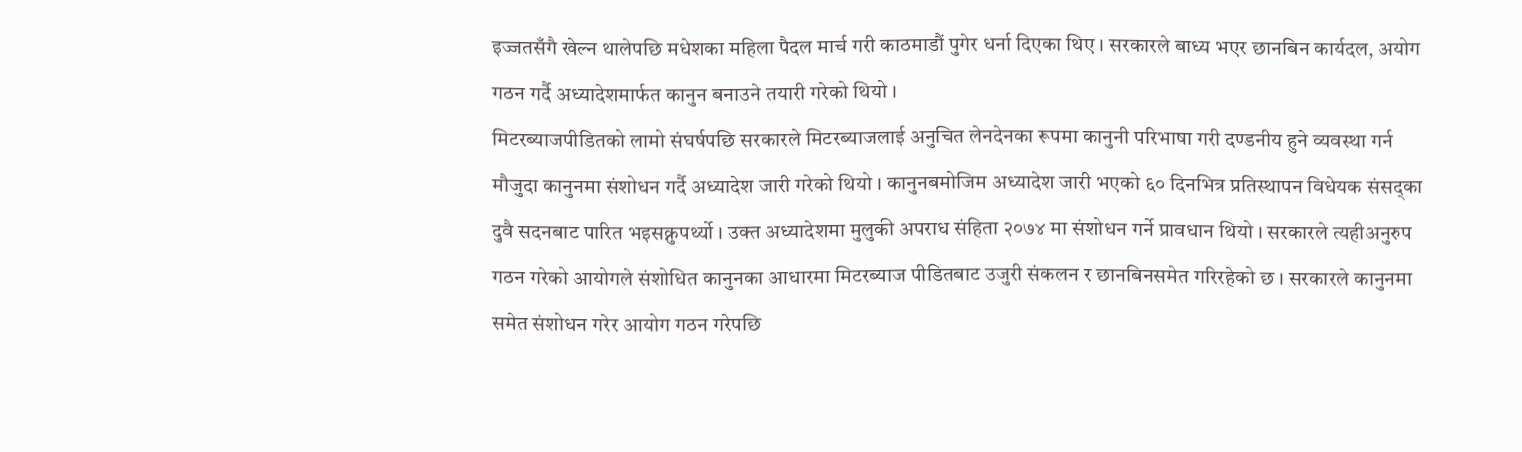इज्जतसँगै खेल्न थालेपछि मधेशका महिला पैदल मार्च गरी काठमाडौं पुगेर धर्ना दिएका थिए । सरकारले बाध्य भएर छानबिन कार्यदल, अयोग गठन गर्दै अध्यादेशमार्फत कानुन बनाउने तयारी गरेको थियो ।
मिटरब्याजपीडितको लामो संघर्षपछि सरकारले मिटरब्याजलाई अनुचित लेनदेनका रूपमा कानुनी परिभाषा गरी दण्डनीय हुने व्यवस्था गर्न मौजुदा कानुनमा संशोधन गर्दै अध्यादेश जारी गरेको थियो । कानुनबमोजिम अध्यादेश जारी भएको ६० दिनभित्र प्रतिस्थापन विधेयक संसद्का दुवै सदनबाट पारित भइसक्नुपर्थ्यो । उक्त अध्यादेशमा मुलुकी अपराध संहिता २०७४ मा संशोधन गर्ने प्रावधान थियो । सरकारले त्यहीअनुरुप गठन गरेको आयोगले संशोधित कानुनका आधारमा मिटरब्याज पीडितबाट उजुरी संकलन र छानबिनसमेत गरिरहेको छ । सरकारले कानुनमा समेत संशोधन गरेर आयोग गठन गरेपछि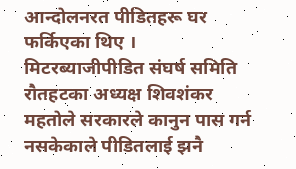आन्दोलनरत पीडितहरू घर फर्किएका थिए ।
मिटरब्याजीपीडित संघर्ष समिति रौतहटका अध्यक्ष शिवशंकर महतोले सरकारले कानुन पास गर्न नसकेकाले पीडितलाई झनै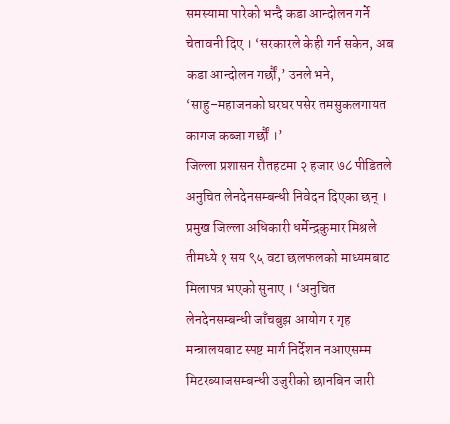समस्यामा पारेको भन्दै कडा आन्दोलन गर्ने चेतावनी दिए । ‘सरकारले केही गर्न सकेन, अब कडा आन्दोलन गर्छौं,’ उनले भने, ‘साहु–महाजनको घरघर पसेर तमसुकलगायत कागज कब्जा गर्छौं ।’
जिल्ला प्रशासन रौतहटमा २ हजार ७८ पीडितले अनुचित लेनदेनसम्बन्धी निवेदन दिएका छन् । प्रमुख जिल्ला अधिकारी धर्मेन्द्रकुमार मिश्रले तीमध्ये १ सय ९५ वटा छलफलको माध्यमबाट मिलापत्र भएको सुनाए । ‘अनुचित लेनदेनसम्बन्धी जाँचबुझ आयोग र गृह मन्त्रालयबाट स्पष्ट मार्ग निर्देशन नआएसम्म मिटरब्याजसम्बन्धी उजुरीको छानबिन जारी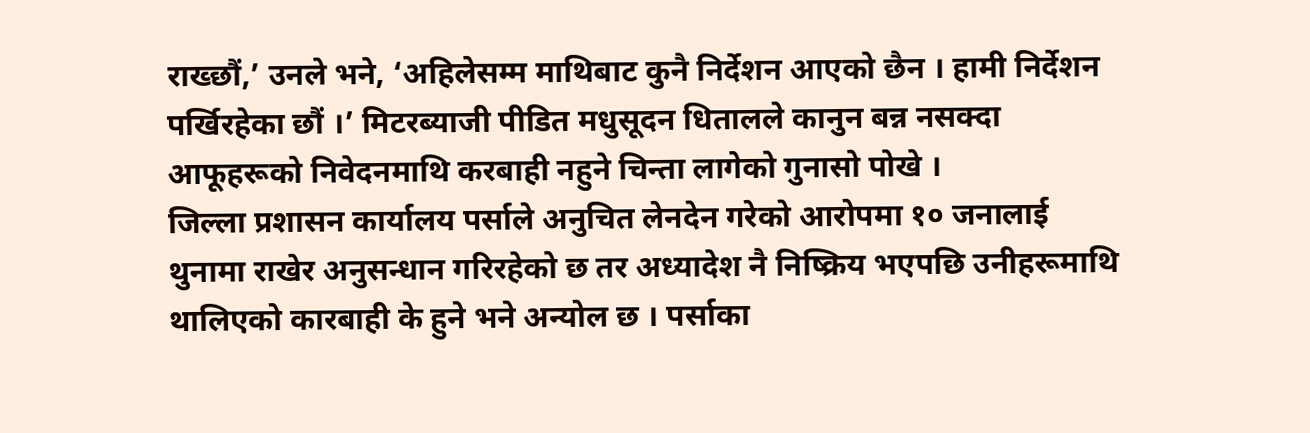राख्छौं,’ उनले भने, ‘अहिलेसम्म माथिबाट कुनै निर्देशन आएको छैन । हामी निर्देशन पर्खिरहेका छौं ।’ मिटरब्याजी पीडित मधुसूदन धितालले कानुन बन्न नसक्दा आफूहरूको निवेदनमाथि करबाही नहुने चिन्ता लागेको गुनासो पोखे ।
जिल्ला प्रशासन कार्यालय पर्साले अनुचित लेनदेन गरेको आरोपमा १० जनालाई थुनामा राखेर अनुसन्धान गरिरहेको छ तर अध्यादेश नै निष्क्रिय भएपछि उनीहरूमाथि थालिएको कारबाही के हुने भने अन्योल छ । पर्साका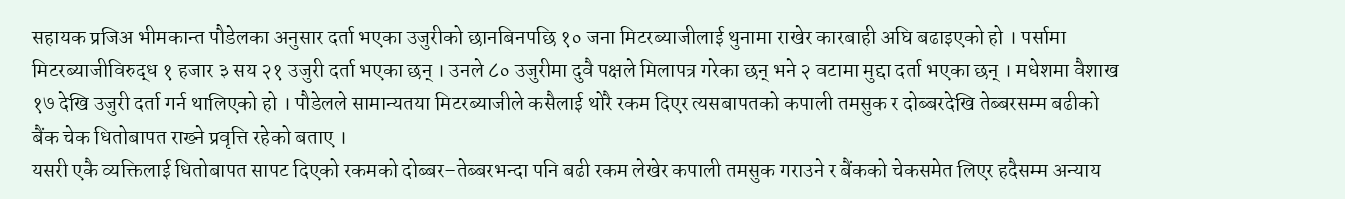सहायक प्रजिअ भीमकान्त पौडेलका अनुसार दर्ता भएका उजुरीको छानबिनपछि १० जना मिटरब्याजीलाई थुनामा राखेर कारबाही अघि बढाइएको हो । पर्सामा मिटरब्याजीविरुद्ध १ हजार ३ सय २१ उजुरी दर्ता भएका छन् । उनले ८० उजुरीमा दुवै पक्षले मिलापत्र गरेका छन् भने २ वटामा मुद्दा दर्ता भएका छन् । मधेशमा वैशाख १७ देखि उजुरी दर्ता गर्न थालिएको हो । पौडेलले सामान्यतया मिटरब्याजीले कसैलाई थोरै रकम दिएर त्यसबापतको कपाली तमसुक र दोब्बरदेखि तेब्बरसम्म बढीको बैंक चेक धितोबापत राख्ने प्रवृत्ति रहेको बताए ।
यसरी एकै व्यक्तिलाई धितोबापत सापट दिएको रकमको दोब्बर–तेब्बरभन्दा पनि बढी रकम लेखेर कपाली तमसुक गराउने र बैंकको चेकसमेत लिएर हदैसम्म अन्याय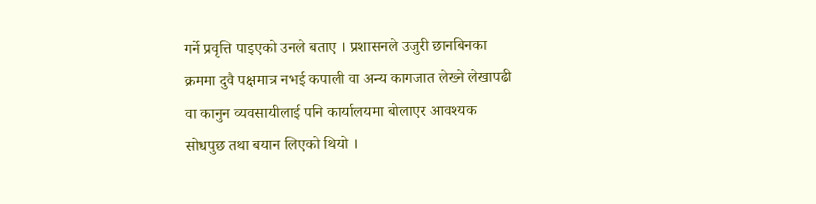गर्ने प्रवृत्ति पाइएको उनले बताए । प्रशासनले उजुरी छानबिनका क्रममा दुवै पक्षमात्र नभई कपाली वा अन्य कागजात लेख्ने लेखापढी वा कानुन व्यवसायीलाई पनि कार्यालयमा बोलाएर आवश्यक सोधपुछ तथा बयान लिएको थियो ।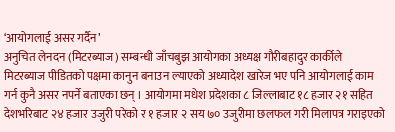‘आयोगलाई असर गर्दैन’
अनुचित लेनदन (मिटरब्याज) सम्बन्धी जाँचबुझ आयोगका अध्यक्ष गौरीबहादुर कार्कीले मिटरब्याज पीडितको पक्षमा कानुन बनाउन ल्याएको अध्यादेश खारेज भए पनि आयोगलाई काम गर्न कुनै असर नपर्ने बताएका छन् । आयोगमा मधेश प्रदेशका ८ जिल्लाबाट १८ हजार २१ सहित देशभरिबाट २४ हजार उजुरी परेको र १ हजार २ सय ७० उजुरीमा छलफल गरी मिलापत्र गराइएको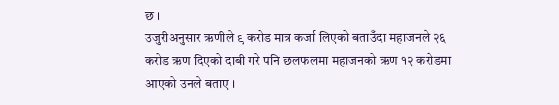छ ।
उजुरीअनुसार ऋणीले ९ करोड मात्र कर्जा लिएको बताउँदा महाजनले २६ करोड ऋण दिएको दाबी गरे पनि छलफलमा महाजनको ऋण १२ करोडमा आएको उनले बताए ।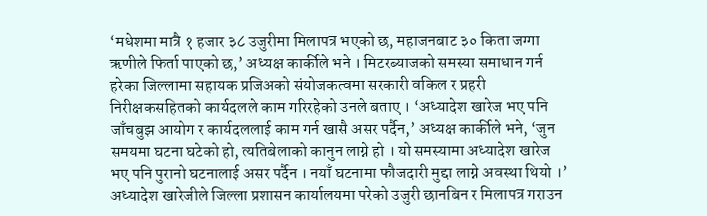‘मधेशमा मात्रै १ हजार ३८ उजुरीमा मिलापत्र भएको छ, महाजनबाट ३० किता जग्गा ऋणीले फिर्ता पाएको छ,’ अध्यक्ष कार्कीले भने । मिटरब्याजको समस्या समाधान गर्न हरेका जिल्लामा सहायक प्रजिअको संयोजकत्वमा सरकारी वकिल र प्रहरी निरीक्षकसहितको कार्यदलले काम गरिरहेको उनले बताए । ‘अध्यादेश खारेज भए पनि जाँचबुझ आयोग र कार्यदललाई काम गर्न खासै असर पर्दैन,’ अध्यक्ष कार्कीले भने, ‘जुन समयमा घटना घटेको हो, त्यतिबेलाको कानुन लाग्ने हो । यो समस्यामा अध्यादेश खारेज भए पनि पुरानो घटनालाई असर पर्दैन । नयाँ घटनामा फौजदारी मुद्दा लाग्ने अवस्था थियो ।’
अध्यादेश खारेजीले जिल्ला प्रशासन कार्यालयमा परेको उजुरी छानबिन र मिलापत्र गराउन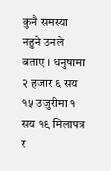कुनै समस्या नहुने उनले बताए । धनुषामा २ हजार ६ सय १५ उजुरीमा १ सय १९ मिलापत्र र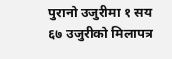पुरानो उजुरीमा १ सय ६७ उजुरीको मिलापत्र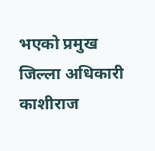भएको प्रमुख जिल्ला अधिकारी काशीराज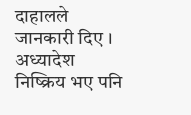दाहालले जानकारी दिए । अध्यादेश निष्क्रिय भए पनि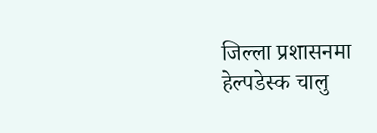जिल्ला प्रशासनमा हेल्पडेस्क चालु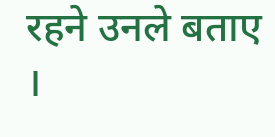रहने उनले बताए ।